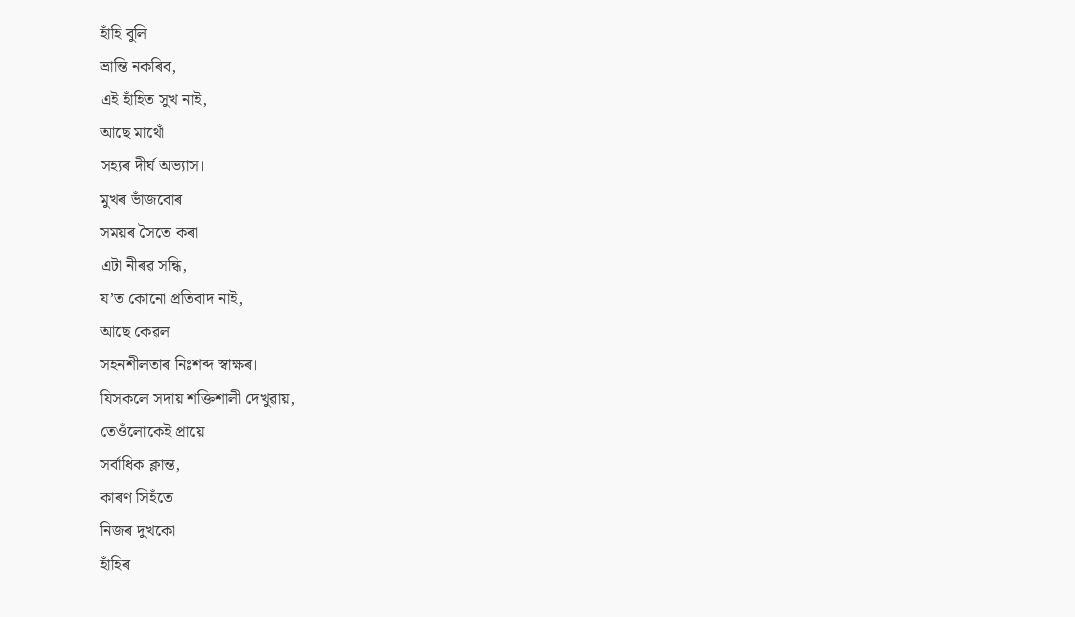হাঁহি বুলি
ভ্ৰান্তি নকৰিব,
এই হাঁহিত সুখ নাই,
আছে মাথোঁ
সহ্যৰ দীৰ্ঘ অভ্যাস।
মুখৰ ভাঁজবোৰ
সময়ৰ সৈতে কৰা
এটা নীৰৱ সন্ধি,
য’ত কোনো প্ৰতিবাদ নাই,
আছে কেৱল
সহনশীলতাৰ নিঃশব্দ স্বাক্ষৰ।
যিসকলে সদায় শক্তিশালী দেখুৱায়,
তেওঁলোকেই প্ৰায়ে
সৰ্বাধিক ক্লান্ত,
কাৰণ সিহঁতে
নিজৰ দুখকো
হাঁহিৰ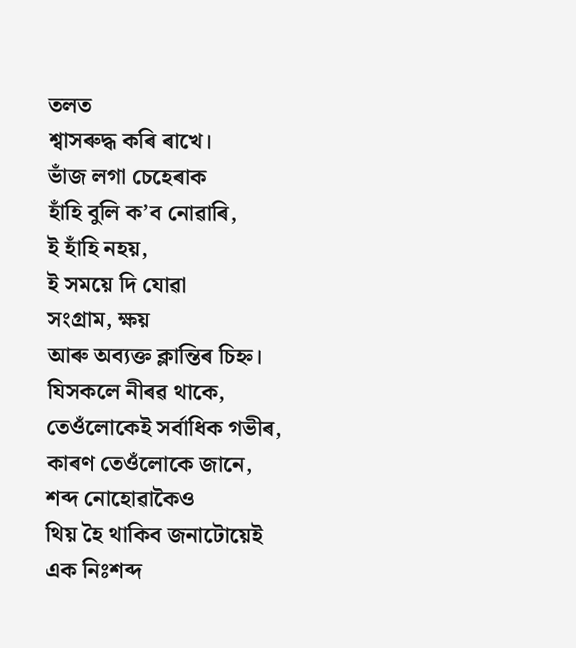তলত
শ্বাসৰুদ্ধ কৰি ৰাখে।
ভাঁজ লগা চেহেৰাক
হাঁহি বুলি ক’ব নোৱাৰি,
ই হাঁহি নহয়,
ই সময়ে দি যোৱা
সংগ্ৰাম, ক্ষয়
আৰু অব্যক্ত ক্লান্তিৰ চিহ্ন।
যিসকলে নীৰৱ থাকে,
তেওঁলোকেই সৰ্বাধিক গভীৰ,
কাৰণ তেওঁলোকে জানে,
শব্দ নোহোৱাকৈও
থিয় হৈ থাকিব জনাটোয়েই
এক নিঃশব্দ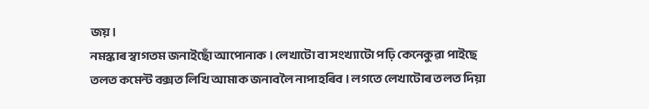জয়।
নমস্কাৰ স্বাগতম জনাইছোঁ আপোনাক । লেখাটো বা সংখ্যাটো পঢ়ি কেনেকুৱা পাইছে তলত কমেন্ট বক্সত লিখি আমাক জনাবলৈ নাপাহৰিব । লগতে লেখাটোৰ তলত দিয়া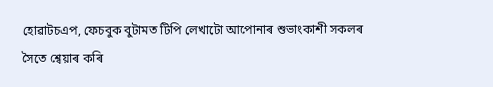হোৱাটচএপ, ফেচবুক বুটামত টিপি লেখাটো আপোনাৰ শুভাংকাশী সকলৰ সৈতে শ্বেয়াৰ কৰি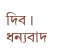দিব । ধন্যবাদ